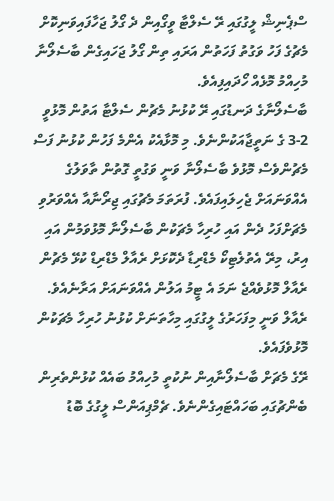ސްޕެނިޝް ލީގުގައި ރޭ ސެލްޓާ ވީގޯއިން ދެ ގޯލު ޖަހާފައިވަނިކޮށް މެޗުގެ ފަހު ވަގުތު ފަހަތުން އަރައި ތިން ގޯލު ޖަހައިގެން ބާސެލޯނާ މުހިއްމު މޮޅެއް ހޯދައިފިއެވެ.
ބާސެލޯނާގެ ދަނޑުގައި ރޭ ކުޅުނު މެޗުން ސެލްޓާ އަތުން މޮޅުވީ 2-3 ގެ ނަތީޖާއަކުންނެވެ. މި މޮޅާއެކު އެންމެ ފަހުން ކުޅުނު ފަސް މެޗުންވެސް މޮޅުވެ ބާސެލޯނާ ވަނީ ވަގުތީ ގޮތުން ތާވަލުގެ އެއްވަނައަށް ޖެހިލައިފައެވެ. ފުރަތަމަ މެޗުގައި ޖިރޯނާއާ އެއްވަރުވި މެޗަށްފަހު ދެން އައި ހުރިހާ މެޗަކުން ބާސެލޯނާ މޮޅުވަމުން އައި އިރު، މިރޭ އެތުލެޓިކޯ މެޑްރިޑާ ދެކޮޅަށް ރެއާލް މެޑްރިޑް ކުޅޭ މެޗުން ރެއާލް މޮޅުވެއްޖެ ނަމަ އެ ޓީމު އަލުން އެއްވަނައަށް އަރާނެއެވެ. ރެއާލް ވަނީ މިފަހަރުގެ ލީގުގައި މިހާތަނަށް ކުޅުނު ހުރިހާ މެޗަކުން މޮޅުވެފައެވެ.
ރޭގެ މެޗަށް ބާސެލޯނާއިން ނުކުތީ މުހިއްމު ބައެއް ކުޅުންތެރިން ބެންޗުގައި ބަހައްޓައިގެންނެވެ. ޗެމްޕިއަންސް ލީގުގެ ބޮޑު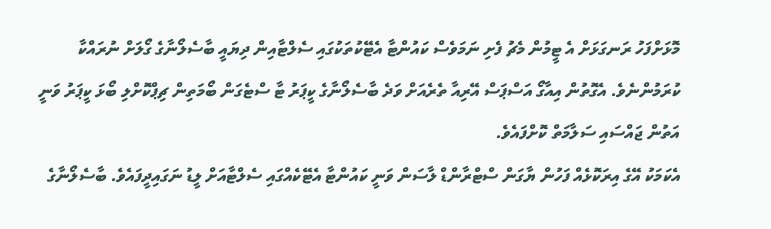މޮޅަށްފަހު ރަނގަޅަށް އެ ޓީމުން މެޗު ފެށި ނަމަވެސް ކައުންޓާ އެޓޭކުތަކުގައި ސެލްޓާއިން ދިޔައީ ބާސެލޯނާގެ ގޯލަށް ނުރައްކާ ކުރަމުންނެވެ. އެގޮތުން އިއާގޯ އަސްޕަސް އޭރިއާ ތެރެއަށް ވަދެ ބާސެލޯނާގެ ކީޕަރު ޓާ ސްޓެގަން ބޯމަތިން ޗިޕްކޮށްލި ބޯޅަ ކީޕަރު ވަނީ އަތުން ޖައްސައި ސަލާމަތް ކޮށްފައެވެ.
އެކަމަކު އޭގެ އިރަކޮޅެއް ފަހުން ޔާގަން ސްޓްރާންޑް ލާސަން ވަނީ ކައުންޓާ އެޓޭކެއްގައި ސެލްޓާއަށް ލީޑު ނަގައިދީފައެވެ. ބާސެލޯނާގެ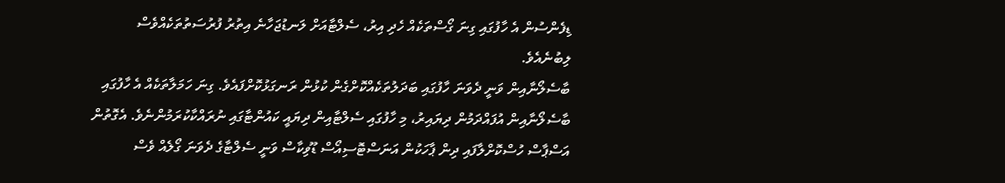ޑިފެންސުން އެ ހާފުގައި ގިނަ ގޯސްތަކެއް ހެދި އިރު، ސެލްޓާއަށް ލަނޑުޖަހާނެ އިތުރު ފުރުސަތުތަކެއްވެސް ލިބުނެއެވެ.
ބާސެލޯނާއިން ވަނީ ދެވަނަ ހާފުގައި ބަދަލުތަކެއްކޮށްގެން ކުޅުން ރަނގަޅުކޮށްފައެވެ. ގިނަ ހަމަލާތަކެއް އެ ހާފުގައި ބާސެލޯނާއިން އުފައްދަމުން ދިޔައިރު، މި ހާފުގައި ސެލްޓާއިން ދިޔައީ ކައުންޓާގައި ނުރައްކާކުރަމުންނެވެ. އެގޮތުން އަސްޕާސް ހުސްކޮށްލާފައި ދިން ޕާހަކުން އަނަސްޓޮސިއޯސް ޑޫވިކާސް ވަނީ ސެލްޓާގެ ދެވަނަ ގޯލެއް ވެސް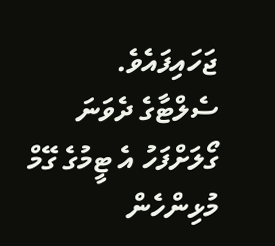ޖަހައިފައެވެ.
ސެލްޓާގެ ދެވަނަ ގޯލަށްފަހު އެ ޓީމުގެ ގޭމް މުޅިންހެން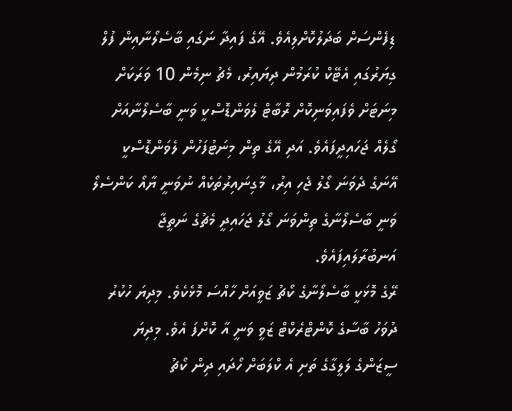ޑިފެންސަށް ބަދަލުކޮށްލިއެވެ. އޭގެ ފައިދާ ނަގައި ބާސެލޯނާއިން ފުލް ގިޔަރުގައި އެޓޭކް ކުރަމުން ދިޔައިރު، މެޗު ނިމެން 10 ވަރަކަށް މިނަޓަށް ވެފައިވަނިކޮށް ރޮބާޓް ލެވަންޑޮސްކީ ވަނީ ބާސެލޯނާއަށް ގޯލެއް ޖަހައިދީފައެވެ. އަދި އޭގެ ތިން މިނަޓުފަހުން ލެވަންޑޮސްކީ އޭނަގެ ދެވަނަ ގޯލު ޖެހި އިރު، މާގިނައިރުތަކެއް ނުވަނީ ޔާއޯ ކަންސެލޯ ވަނީ ބާސެލޯނާގެ ތިންވަނަ ގޯލު ޖަހައިދީ މެޗުގެ ނަތީޖާ އަނބުރާލައިފައެވެ.
ރޭގެ މޮޅަކީ ބާސެލޯނާގެ ކޯޗު ޒަވީއަށް ހާއްސަ މޮޅެކެވެ. މިދިޔަ ހުކުރު ދުވަހު ބާސާގެ ކޮންޓްރެކްޓް ޒަވީ ވަނީ އާ ކޮށްފަ އެވެ. މިދިޔަ ސީޒަންގެ ލަލީގާގެ ތަށި އެ ކްލަބަށް ހޯދައި ދިން ކޯޗު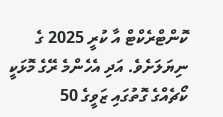ކޮންޓްރެކްޓް އާ ކުރީ 2025 ގެ ނިޔަލަށެވެ. އަދި އެހެންމެ ރޭގެ މޮޅަކީ ކޯޗެއްގެ ގޮތުގައި ޒަވީގެ 50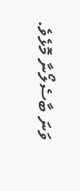ވަނަ ބާސެލޯނާ މޮޅެވެ.